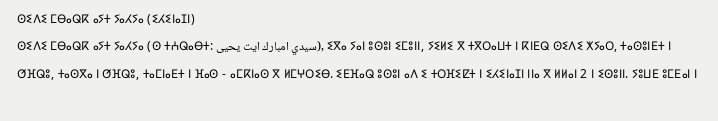ⵙⵉⴷⵉ ⵎⴱⴰⵕⴽ ⴰⵢⵜ ⵢⴰⵃⵢⴰ (ⵉⵃⵉⵏⴰⵊⵏ)
ⵙⵉⴷⵉ ⵎⴱⴰⵕⴽ ⴰⵢⵜ ⵢⴰⵃⵢⴰ (ⵙ ⵜⵄⵕⴰⴱⵜ: سيدي امبارك ايت يحيى), ⵉⴳⴰ ⵢⴰⵏ ⵓⵙⵓⵏ ⵉⵎⵓⵏⵏ, ⵢⵉⵍⵉ ⴳ ⵜⴳⵔⴰⵡⵜ ⵏ ⴽⵏⴹⵕ ⵙⵉⴷⵉ ⵅⵢⴰⵔ, ⵜⴰⵙⵓⵏⴹⵜ ⵏ ⵚⴼⵕⵓ, ⵜⴰⵙⴳⴰ ⵏ ⵚⴼⵕⵓ, ⵜⴰⵎⵏⴰⴹⵜ ⵏ ⴼⴰⵙ - ⴰⵎⴽⵏⴰⵙ ⴳ ⵍⵎⵖⵔⵉⴱ. ⵉⴹⴼⴰⵕ ⵓⵙⵓⵏ ⴰⴷ ⵉ ⵜⵔⴼⵉⵇⵜ ⵏ ⵉⵃⵉⵏⴰⵊⵏ ⵏⵏⴰ ⴳ ⵍⵍⴰⵏ 2 ⵏ ⵉⵙⵓⵏⵏ. ⵢⵓⵡⴹ ⵓⵎⴹⴰⵏ ⵏ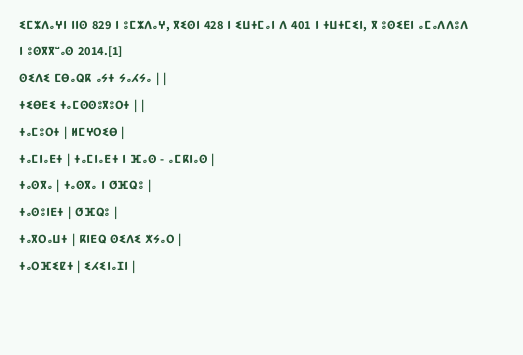ⵉⵎⵣⴷⴰⵖⵏ ⵏⵏⵙ 829 ⵏ ⵓⵎⵣⴷⴰⵖ, ⴳⵉⵙⵏ 428 ⵏ ⵉⵡⵜⵎⴰⵏ ⴷ 401 ⵏ ⵜⵡⵜⵎⵉⵏ, ⴳ ⵓⵙⵉⴹⵏ ⴰⵎⴰⴷⴷⵓⴷ ⵏ ⵓⵙⴳⴳⵯⴰⵙ 2014.[1]
ⵙⵉⴷⵉ ⵎⴱⴰⵕⴽ ⴰⵢⵜ ⵢⴰⵃⵢⴰ | |
ⵜⵉⴱⴹⵉ ⵜⴰⵎⵙⵙⵓⴳⵓⵔⵜ | |
ⵜⴰⵎⵓⵔⵜ | ⵍⵎⵖⵔⵉⴱ |
ⵜⴰⵎⵏⴰⴹⵜ | ⵜⴰⵎⵏⴰⴹⵜ ⵏ ⴼⴰⵙ - ⴰⵎⴽⵏⴰⵙ |
ⵜⴰⵙⴳⴰ | ⵜⴰⵙⴳⴰ ⵏ ⵚⴼⵕⵓ |
ⵜⴰⵙⵓⵏⴹⵜ | ⵚⴼⵕⵓ |
ⵜⴰⴳⵔⴰⵡⵜ | ⴽⵏⴹⵕ ⵙⵉⴷⵉ ⵅⵢⴰⵔ |
ⵜⴰⵔⴼⵉⵇⵜ | ⵉⵃⵉⵏⴰⵊⵏ |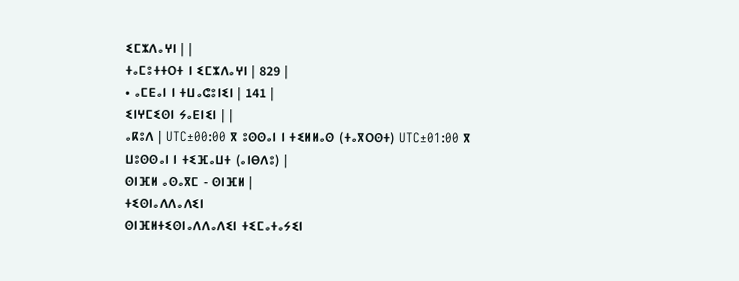ⵉⵎⵣⴷⴰⵖⵏ | |
ⵜⴰⵎⵓⵜⵜⵔⵜ ⵏ ⵉⵎⵣⴷⴰⵖⵏ | 829 |
• ⴰⵎⴹⴰⵏ ⵏ ⵜⵡⴰⵛⵓⵏⵉⵏ | 141 |
ⵉⵏⵖⵎⵉⵙⵏ ⵢⴰⴹⵏⵉⵏ | |
ⴰⴽⵓⴷ | UTC±00:00 ⴳ ⵓⵙⵙⴰⵏ ⵏ ⵜⵉⵍⵍⴰⵙ (ⵜⴰⴳⵔⵙⵜ) UTC±01:00 ⴳ ⵡⵓⵙⵙⴰⵏ ⵏ ⵜⵉⴼⴰⵡⵜ (ⴰⵏⴱⴷⵓ) |
ⵙⵏⴼⵍ ⴰⵙⴰⴳⵎ - ⵙⵏⴼⵍ |
ⵜⵉⵙⵏⴰⴷⴷⴰⴷⵉⵏ
ⵙⵏⴼⵍⵜⵉⵙⵏⴰⴷⴷⴰⴷⵉⵏ ⵜⵉⵎⴰⵜⴰⵢⵉⵏ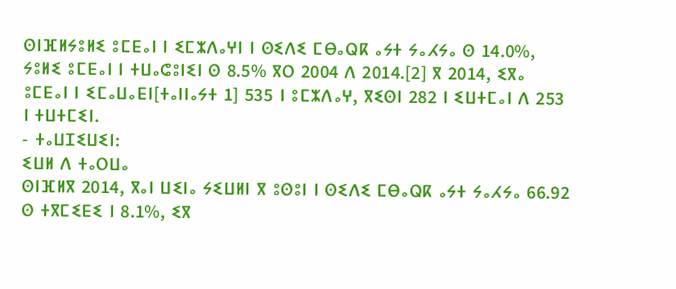ⵙⵏⴼⵍⵢⵓⵍⵉ ⵓⵎⴹⴰⵏ ⵏ ⵉⵎⵣⴷⴰⵖⵏ ⵏ ⵙⵉⴷⵉ ⵎⴱⴰⵕⴽ ⴰⵢⵜ ⵢⴰⵃⵢⴰ ⵙ 14.0%, ⵢⵓⵍⵉ ⵓⵎⴹⴰⵏ ⵏ ⵜⵡⴰⵛⵓⵏⵉⵏ ⵙ 8.5% ⴳⵔ 2004 ⴷ 2014.[2] ⴳ 2014, ⵉⴳⴰ ⵓⵎⴹⴰⵏ ⵏ ⵉⵎⴰⵡⴰⴹⵏ[ⵜⴰⵏⵏⴰⵢⵜ 1] 535 ⵏ ⵓⵎⵣⴷⴰⵖ, ⴳⵉⵙⵏ 282 ⵏ ⵉⵡⵜⵎⴰⵏ ⴷ 253 ⵏ ⵜⵡⵜⵎⵉⵏ.
- ⵜⴰⵡⵊⵉⵡⵉⵏ:
ⵉⵡⵍ ⴷ ⵜⴰⵔⵡⴰ
ⵙⵏⴼⵍⴳ 2014, ⴳⴰⵏ ⵡⵉⵏⴰ ⵢⵉⵡⵍⵏ ⴳ ⵓⵙⵓⵏ ⵏ ⵙⵉⴷⵉ ⵎⴱⴰⵕⴽ ⴰⵢⵜ ⵢⴰⵃⵢⴰ 66.92 ⵙ ⵜⴳⵎⵉⴹⵉ ⵏ 8.1%, ⵉⴳ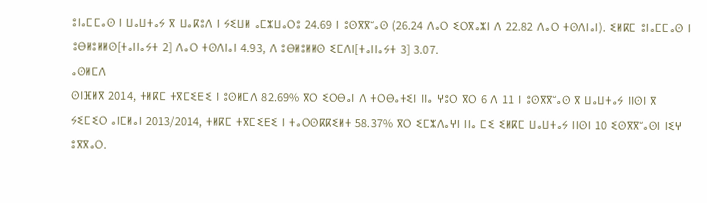ⵓⵏⴰⵎⵎⴰⵙ ⵏ ⵡⴰⵡⵜⴰⵢ ⴳ ⵡⴰⴽⵓⴷ ⵏ ⵢⵉⵡⵍ ⴰⵎⵣⵡⴰⵔⵓ 24.69 ⵏ ⵓⵙⴳⴳⵯⴰⵙ (26.24 ⴷⴰⵔ ⵉⵔⴳⴰⵣⵏ ⴷ 22.82 ⴷⴰⵔ ⵜⵙⴷⵏⴰⵏ). ⵉⵍⴽⵎ ⵓⵏⴰⵎⵎⴰⵙ ⵏ ⵓⴱⵍⵓⵍⵍⵙ[ⵜⴰⵏⵏⴰⵢⵜ 2] ⴷⴰⵔ ⵜⵙⴷⵏⴰⵏ 4.93, ⴷ ⵓⴱⵍⵓⵍⵍⵙ ⵉⵎⴷⵏ[ⵜⴰⵏⵏⴰⵢⵜ 3] 3.07.
ⴰⵙⵍⵎⴷ
ⵙⵏⴼⵍⴳ 2014, ⵜⵍⴽⵎ ⵜⴳⵎⵉⴹⵉ ⵏ ⵓⵙⵍⵎⴷ 82.69% ⴳⵔ ⵉⵔⴱⴰⵏ ⴷ ⵜⵔⴱⴰⵜⵉⵏ ⵏⵏⴰ ⵖⵓⵔ ⴳⵔ 6 ⴷ 11 ⵏ ⵓⵙⴳⴳⵯⴰⵙ ⴳ ⵡⴰⵡⵜⴰⵢ ⵏⵏⵙⵏ ⴳ ⵢⵉⵎⵉⵔ ⴰⵏⵎⵍⴰⵏ 2013/2014, ⵜⵍⴽⵎ ⵜⴳⵎⵉⴹⵉ ⵏ ⵜⴰⵔⵙⴽⴽⵉⵍⵜ 58.37% ⴳⵔ ⵉⵎⵣⴷⴰⵖⵏ ⵏⵏⴰ ⵎⵉ ⵉⵍⴽⵎ ⵡⴰⵡⵜⴰⵢ ⵏⵏⵙⵏ 10 ⵉⵙⴳⴳⵯⴰⵙⵏ ⵏⵉⵖ ⵓⴳⴳⴰⵔ.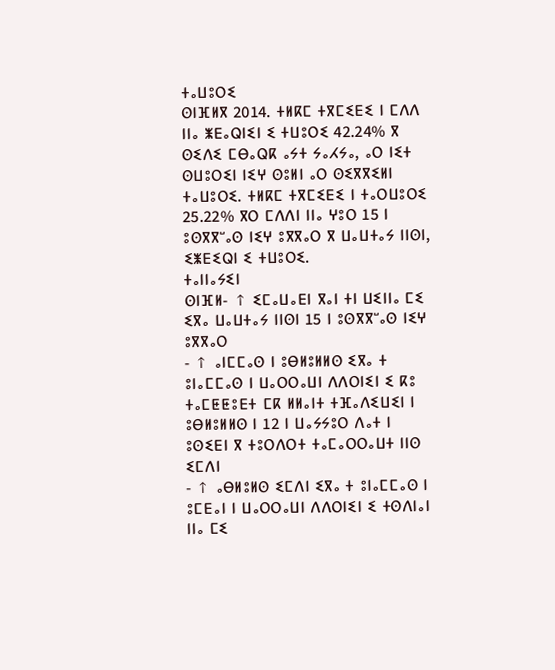ⵜⴰⵡⵓⵔⵉ
ⵙⵏⴼⵍⴳ 2014. ⵜⵍⴽⵎ ⵜⴳⵎⵉⴹⵉ ⵏ ⵎⴷⴷ ⵏⵏⴰ ⵥⴹⴰⵕⵏⵉⵏ ⵉ ⵜⵡⵓⵔⵉ 42.24% ⴳ ⵙⵉⴷⵉ ⵎⴱⴰⵕⴽ ⴰⵢⵜ ⵢⴰⵃⵢⴰ, ⴰⵔ ⵏⵉⵜ ⵙⵡⵓⵔⵉⵏ ⵏⵉⵖ ⵙⵓⵍⵏ ⴰⵔ ⵙⵉⴳⴳⵉⵍⵏ ⵜⴰⵡⵓⵔⵉ. ⵜⵍⴽⵎ ⵜⴳⵎⵉⴹⵉ ⵏ ⵜⴰⵔⵡⵓⵔⵉ 25.22% ⴳⵔ ⵎⴷⴷⵏ ⵏⵏⴰ ⵖⵓⵔ 15 ⵏ ⵓⵙⴳⴳⵯⴰⵙ ⵏⵉⵖ ⵓⴳⴳⴰⵔ ⴳ ⵡⴰⵡⵜⴰⵢ ⵏⵏⵙⵏ, ⵉⵥⴹⵉⵕⵏ ⵉ ⵜⵡⵓⵔⵉ.
ⵜⴰⵏⵏⴰⵢⵉⵏ
ⵙⵏⴼⵍ- ↑ ⵉⵎⴰⵡⴰⴹⵏ ⴳⴰⵏ ⵜⵏ ⵡⵉⵏⵏⴰ ⵎⵉ ⵉⴳⴰ ⵡⴰⵡⵜⴰⵢ ⵏⵏⵙⵏ 15 ⵏ ⵓⵙⴳⴳⵯⴰⵙ ⵏⵉⵖ ⵓⴳⴳⴰⵔ
- ↑ ⴰⵏⵎⵎⴰⵙ ⵏ ⵓⴱⵍⵓⵍⵍⵙ ⵉⴳⴰ ⵜ ⵓⵏⴰⵎⵎⴰⵙ ⵏ ⵡⴰⵔⵔⴰⵡⵏ ⴷⴷⵔⵏⵉⵏ ⵉ ⴽⵓ ⵜⴰⵎⵟⵟⵓⴹⵜ ⵎⴽ ⵍⵍⴰⵏⵜ ⵜⴼⴰⴷⵉⵡⵉⵏ ⵏ ⵓⴱⵍⵓⵍⵍⵙ ⵏ 12 ⵏ ⵡⴰⵢⵢⵓⵔ ⴷⴰⵜ ⵏ ⵓⵙⵉⴹⵏ ⴳ ⵜⵓⵔⴷⵔⵜ ⵜⴰⵎⴰⵔⵔⴰⵡⵜ ⵏⵏⵙ ⵉⵎⴷⵏ
- ↑ ⴰⴱⵍⵓⵍⵙ ⵉⵎⴷⵏ ⵉⴳⴰ ⵜ ⵓⵏⴰⵎⵎⴰⵙ ⵏ ⵓⵎⴹⴰⵏ ⵏ ⵡⴰⵔⵔⴰⵡⵏ ⴷⴷⵔⵏⵉⵏ ⵉ ⵜⵙⴷⵏⴰⵏ ⵏⵏⴰ ⵎⵉ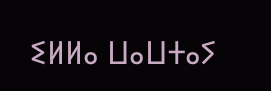ⵉⵍⵍⴰ ⵡⴰⵡⵜⴰⵢ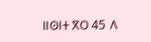ⵏⵏⵙⵏⵜ ⴳⵔ 45 ⴷ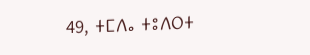49, ⵜⵎⴷⴰ ⵜⵓⴷⵔⵜ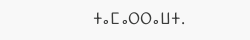ⵜⴰⵎⴰⵔⵔⴰⵡⵜ.